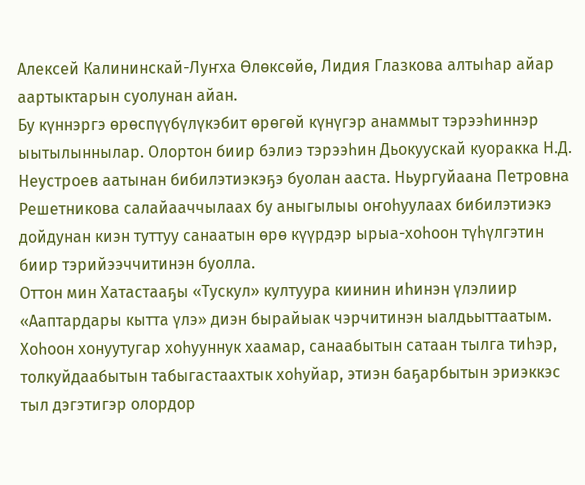Алексей Калининскай-Луҥха Өлөксөйө, Лидия Глазкова алтыһар айар аартыктарын суолунан айан.
Бу күннэргэ өрөспүүбүлүкэбит өрөгөй күнүгэр анаммыт тэрээһиннэр ыытылыннылар. Олортон биир бэлиэ тэрээһин Дьокуускай куоракка Н.Д. Неустроев аатынан бибилэтиэкэҕэ буолан ааста. Ньургуйаана Петровна Решетникова салайааччылаах бу аныгылыы оҥоһуулаах бибилэтиэкэ дойдунан киэн туттуу санаатын өрө күүрдэр ырыа-хоһоон түһүлгэтин биир тэрийээччитинэн буолла.
Оттон мин Хатастааҕы «Тускул» култуура киинин иһинэн үлэлиир «Ааптардары кытта үлэ» диэн бырайыак чэрчитинэн ыалдьыттаатым.
Хоһоон хонуутугар хоһууннук хаамар, санаабытын сатаан тылга тиһэр, толкуйдаабытын табыгастаахтык хоһуйар, этиэн баҕарбытын эриэккэс тыл дэгэтигэр олордор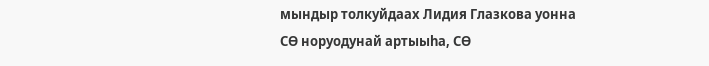мындыр толкуйдаах Лидия Глазкова уонна СӨ норуодунай артыыһа, СӨ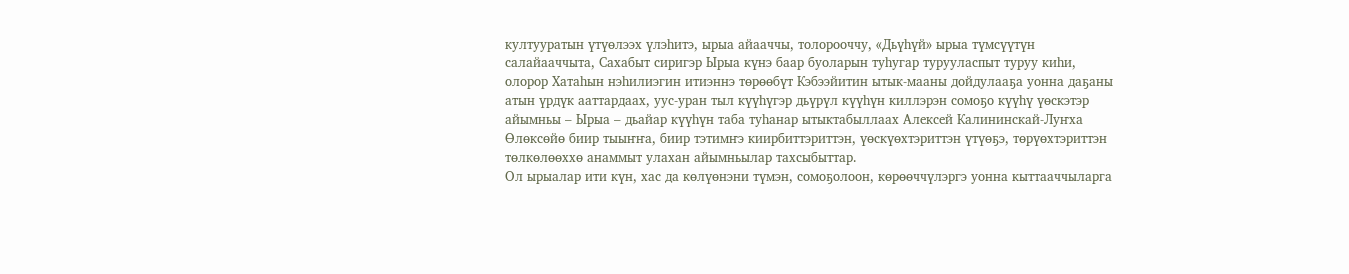култууратын үтүөлээх үлэһитэ, ырыа айааччы, толорооччу, «Дьүһүй» ырыа түмсүүтүн салайааччыта, Сахабыт сиригэр Ырыа күнэ баар буоларын туһугар турууласпыт туруу киһи, олорор Хатаһын нэһилиэгин итиэннэ төрөөбүт Кэбээйитин ытык-мааны дойдулааҕа уонна даҕаны атын үрдүк ааттардаах, уус-уран тыл күүһүгэр дьүрүл күүһүн киллэрэн сомоҕо күүһү үөскэтэр айымньы – Ырыа – дьайар күүһүн таба туһанар ытыктабыллаах Алексей Калининскай-Луҥха Өлөксөйө биир тыыҥҥа, биир тэтимҥэ киирбиттэриттэн, үөскүөхтэриттэн үтүөҕэ, төрүөхтэриттэн төлкөлөөххө анаммыт улахан айымньылар тахсыбыттар.
Ол ырыалар ити күн, хас да көлүөнэни түмэн, сомоҕолоон, көрөөччүлэргэ уонна кыттааччыларга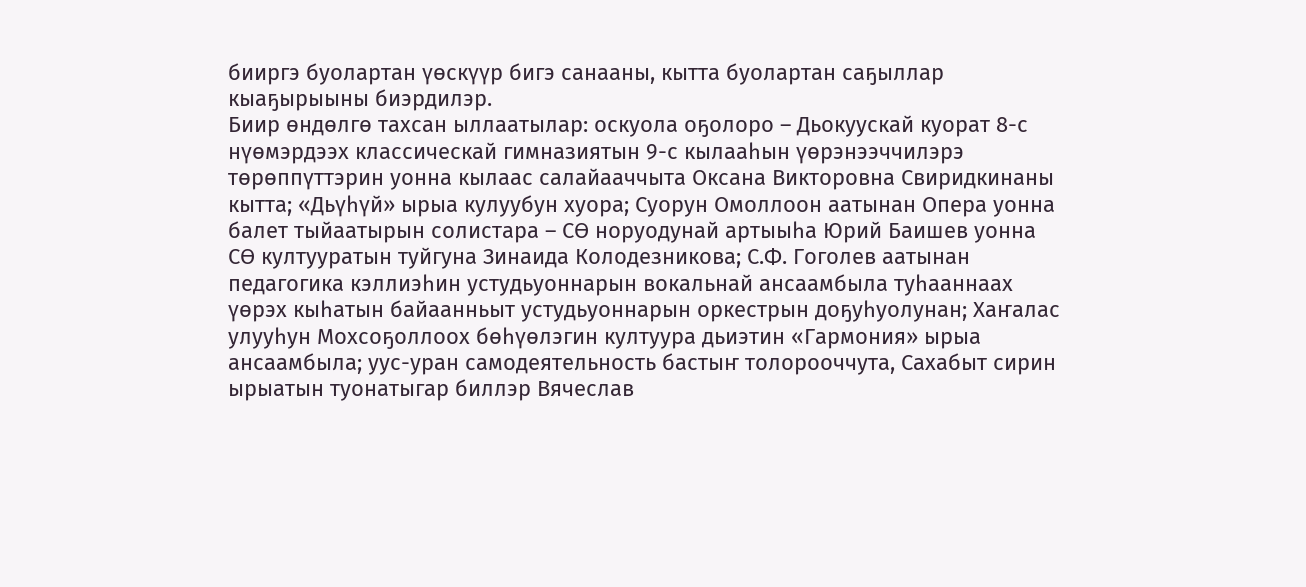бииргэ буолартан үөскүүр бигэ санааны, кытта буолартан саҕыллар кыаҕырыыны биэрдилэр.
Биир өндөлгө тахсан ыллаатылар: оскуола оҕолоро – Дьокуускай куорат 8-с нүөмэрдээх классическай гимназиятын 9-с кылааһын үөрэнээччилэрэ төрөппүттэрин уонна кылаас салайааччыта Оксана Викторовна Свиридкинаны кытта; «Дьүһүй» ырыа кулуубун хуора; Суорун Омоллоон аатынан Опера уонна балет тыйаатырын солистара – СӨ норуодунай артыыһа Юрий Баишев уонна СӨ култууратын туйгуна Зинаида Колодезникова; С.Ф. Гоголев аатынан педагогика кэллиэһин устудьуоннарын вокальнай ансаамбыла туһааннаах үөрэх кыһатын байаанньыт устудьуоннарын оркестрын доҕуһуолунан; Хаҥалас улууһун Мохсоҕоллоох бөһүөлэгин култуура дьиэтин «Гармония» ырыа ансаамбыла; уус-уран самодеятельность бастыҥ толорооччута, Сахабыт сирин ырыатын туонатыгар биллэр Вячеслав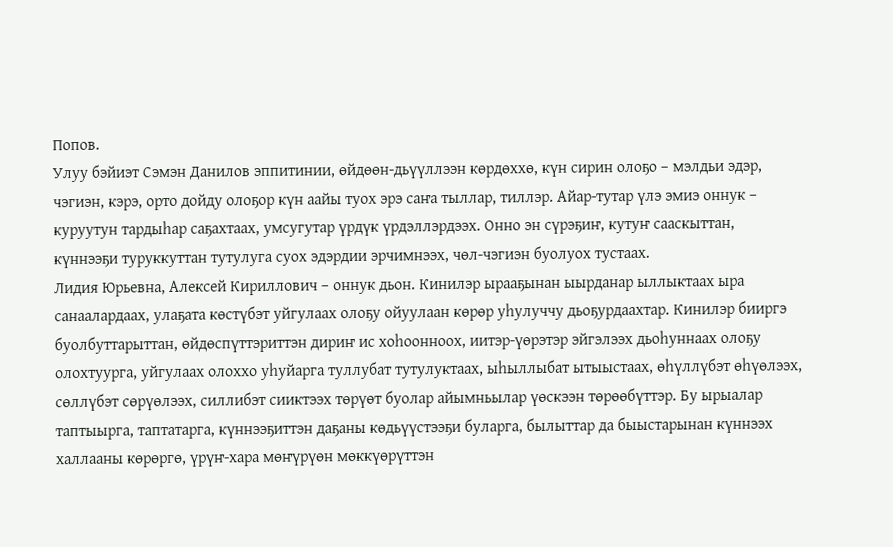Попов.
Улуу бэйиэт Сэмэн Данилов эппитинии, өйдөөн-дьүүллээн көрдөххө, күн сирин олоҕо – мэлдьи эдэр, чэгиэн, кэрэ, орто дойду олоҕор күн аайы туох эрэ саҥа тыллар, тиллэр. Айар-тутар үлэ эмиэ оннук – куруутун тардыһар саҕахтаах, умсугутар үрдүк үрдэллэрдээх. Онно эн сүрэҕиҥ, кутуҥ сааскыттан, күннээҕи туруккуттан тутулуга суох эдэрдии эрчимнээх, чөл-чэгиэн буолуох тустаах.
Лидия Юрьевна, Алексей Кириллович – оннук дьон. Кинилэр ырааҕынан ыырданар ыллыктаах ыра санаалардаах, улаҕата көстүбэт уйгулаах олоҕу ойуулаан көрөр уһулуччу дьоҕурдаахтар. Кинилэр бииргэ буолбуттарыттан, өйдөспүттэриттэн дириҥ ис хоһоонноох, иитэр-үөрэтэр эйгэлээх дьоһуннаах олоҕу олохтуурга, уйгулаах олоххо уһуйарга туллубат тутулуктаах, ыһыллыбат ытыыстаах, өһүллүбэт өһүөлээх, сөллүбэт сөрүөлээх, силлибэт сииктээх төрүөт буолар айымньылар үөскээн төрөөбүттэр. Бу ырыалар таптыырга, таптатарга, күннээҕиттэн даҕаны көдьүүстээҕи буларга, былыттар да быыстарынан күннээх халлааны көрөргө, үрүҥ-хара мөҥүрүөн мөккүөрүттэн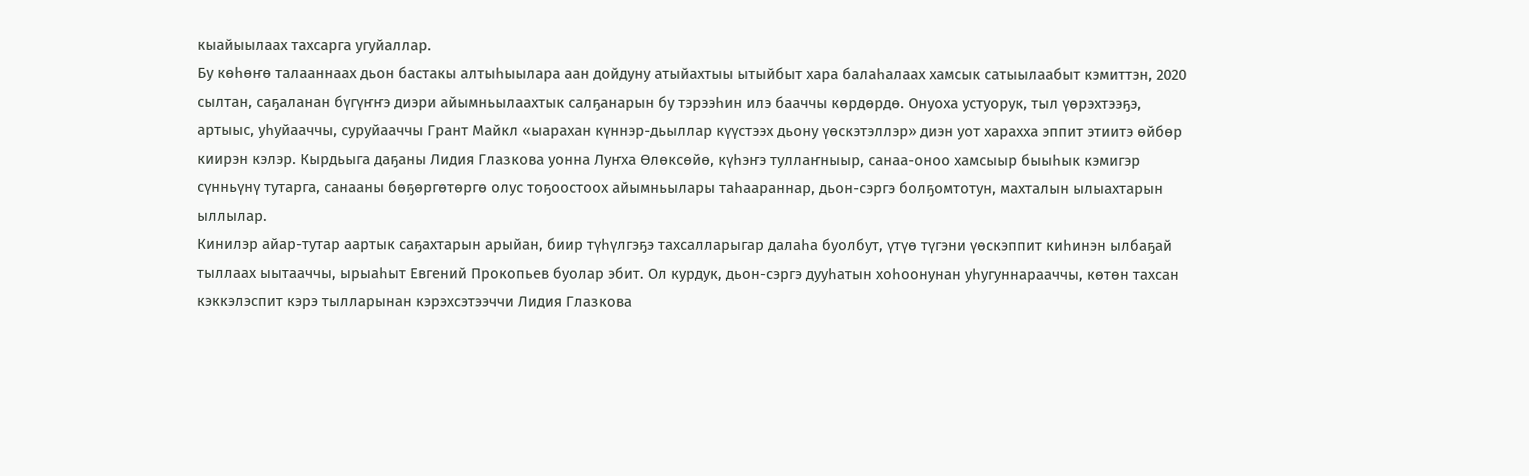кыайыылаах тахсарга угуйаллар.
Бу көһөҥө талааннаах дьон бастакы алтыһыылара аан дойдуну атыйахтыы ытыйбыт хара балаһалаах хамсык сатыылаабыт кэмиттэн, 2020 сылтан, саҕаланан бүгүҥҥэ диэри айымньылаахтык салҕанарын бу тэрээһин илэ бааччы көрдөрдө. Онуоха устуорук, тыл үөрэхтээҕэ, артыыс, уһуйааччы, суруйааччы Грант Майкл «ыарахан күннэр-дьыллар күүстээх дьону үөскэтэллэр» диэн уот харахха эппит этиитэ өйбөр киирэн кэлэр. Кырдьыга даҕаны Лидия Глазкова уонна Луҥха Өлөксөйө, күһэҥэ туллаҥныыр, санаа-оноо хамсыыр быыһык кэмигэр сүнньүнү тутарга, санааны бөҕөргөтөргө олус тоҕоостоох айымньылары таһаараннар, дьон-сэргэ болҕомтотун, махталын ылыахтарын ыллылар.
Кинилэр айар-тутар аартык саҕахтарын арыйан, биир түһүлгэҕэ тахсалларыгар далаһа буолбут, үтүө түгэни үөскэппит киһинэн ылбаҕай тыллаах ыытааччы, ырыаһыт Евгений Прокопьев буолар эбит. Ол курдук, дьон-сэргэ дууһатын хоһоонунан уһугуннарааччы, көтөн тахсан кэккэлэспит кэрэ тылларынан кэрэхсэтээччи Лидия Глазкова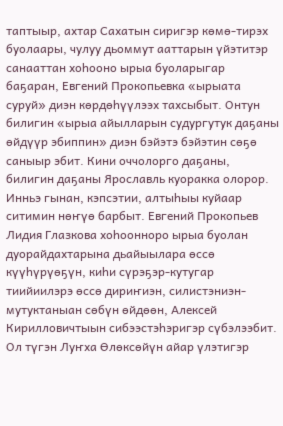таптыыр, ахтар Сахатын сиригэр көмө-тирэх буолаары, чулуу дьоммут ааттарын үйэтитэр санааттан хоһооно ырыа буоларыгар баҕаран, Евгений Прокопьевка «ырыата суруй» диэн көрдөһүүлээх тахсыбыт. Онтун билигин «ырыа айылларын судургутук даҕаны өйдүүр эбиппин» диэн бэйэтэ бэйэтин сөҕө саныыр эбит. Кини оччолорго даҕаны, билигин даҕаны Ярославль куоракка олорор. Инньэ гынан, кэпсэтии, алтыһыы куйаар ситимин нөҥүө барбыт. Евгений Прокопьев Лидия Глазкова хоһоонноро ырыа буолан дуорайдахтарына дьайыылара өссө күүһүрүөҕүн, киһи сүрэҕэр-кутугар тиийиилэрэ өссө дириҥиэн, силистэниэн-мутуктаныан сөбүн өйдөөн, Алексей Кирилловичтыын сибээстэһэригэр сүбэлээбит.
Ол түгэн Луҥха Өлөксөйүн айар үлэтигэр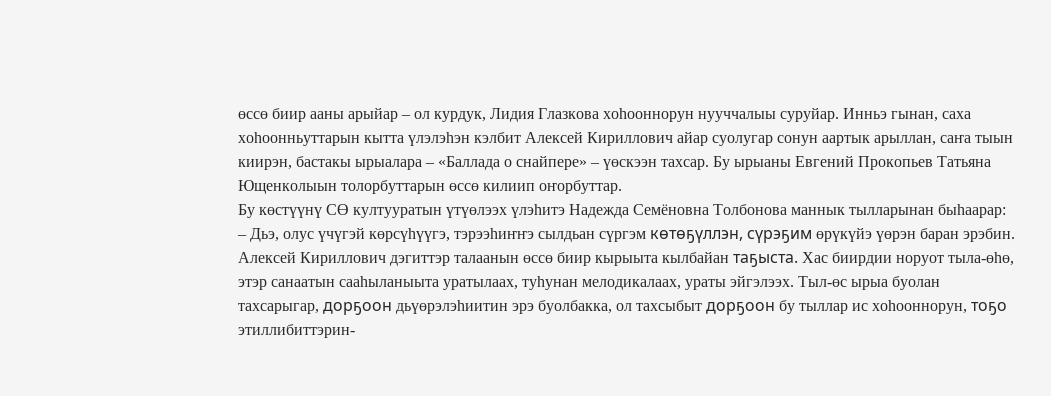өссө биир ааны арыйар – ол курдук, Лидия Глазкова хоһооннорун нууччалыы суруйар. Инньэ гынан, саха хоһоонньуттарын кытта үлэлэһэн кэлбит Алексей Кириллович айар суолугар сонун аартык арыллан, саҥа тыын киирэн, бастакы ырыалара – «Баллада о снайпере» – үөскээн тахсар. Бу ырыаны Евгений Прокопьев Татьяна Ющенколыын толорбуттарын өссө килиип оҥорбуттар.
Бу көстүүнү СӨ култууратын үтүөлээх үлэһитэ Надежда Семёновна Толбонова маннык тылларынан быһаарар:
– Дьэ, олус үчүгэй көрсүһүүгэ, тэрээһиҥҥэ сылдьан сүргэм көтөҕүллэн, сүрэҕим өрүкүйэ үөрэн баран эрэбин. Алексей Кириллович дэгиттэр талаанын өссө биир кырыыта кылбайан таҕыста. Хас биирдии норуот тыла-өһө, этэр санаатын сааһыланыыта уратылаах, туһунан мелодикалаах, ураты эйгэлээх. Тыл-өс ырыа буолан тахсарыгар, дорҕоон дьүөрэлэһиитин эрэ буолбакка, ол тахсыбыт дорҕоон бу тыллар ис хоһооннорун, тоҕо этиллибиттэрин-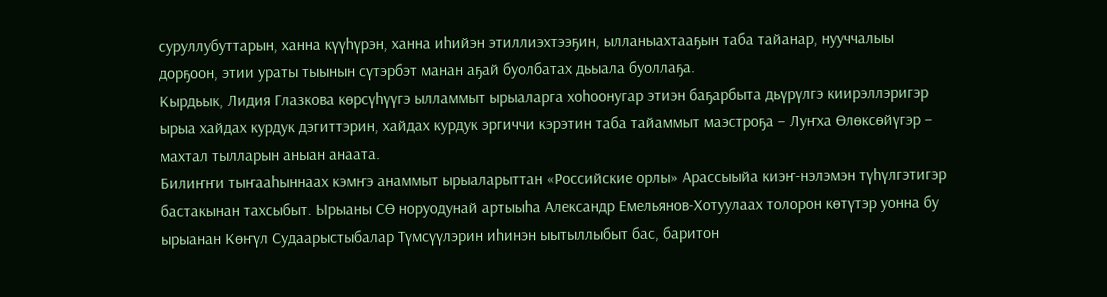суруллубуттарын, ханна күүһүрэн, ханна иһийэн этиллиэхтээҕин, ылланыахтааҕын таба тайанар, нууччалыы дорҕоон, этии ураты тыынын сүтэрбэт манан аҕай буолбатах дьыала буоллаҕа.
Кырдьык, Лидия Глазкова көрсүһүүгэ ылламмыт ырыаларга хоһоонугар этиэн баҕарбыта дьүрүлгэ киирэллэригэр ырыа хайдах курдук дэгиттэрин, хайдах курдук эргиччи кэрэтин таба тайаммыт маэстроҕа – Луҥха Өлөксөйүгэр – махтал тылларын аныан анаата.
Билиҥҥи тыҥааһыннаах кэмҥэ анаммыт ырыаларыттан «Российские орлы» Арассыыйа киэҥ-нэлэмэн түһүлгэтигэр бастакынан тахсыбыт. Ырыаны СӨ норуодунай артыыһа Александр Емельянов-Хотуулаах толорон көтүтэр уонна бу ырыанан Көҥүл Судаарыстыбалар Түмсүүлэрин иһинэн ыытыллыбыт бас, баритон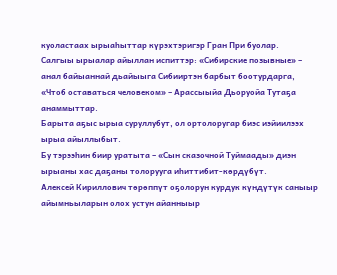куоластаах ырыаһыттар күрэхтэригэр Гран При буолар.
Салгыы ырыалар айыллан испиттэр: «Сибирские позывные» – анал байыаннай дьайыыга Сибииртэн барбыт боотурдарга, «Чтоб оставаться человеком» – Арассыыйа Дьоруойа Тутаҕа анаммыттар.
Барыта аҕыс ырыа суруллубут, ол ортолоругар биэс иэйиилээх ырыа айыллыбыт.
Бу тэрээһин биир уратыта – «Сын сказочной Туймаады» диэн ырыаны хас даҕаны толорууга иһиттибит-көрдүбүт.
Алексей Кириллович төрөппүт оҕолорун курдук күндүтүк саныыр айымньыларын олох устун айанныыр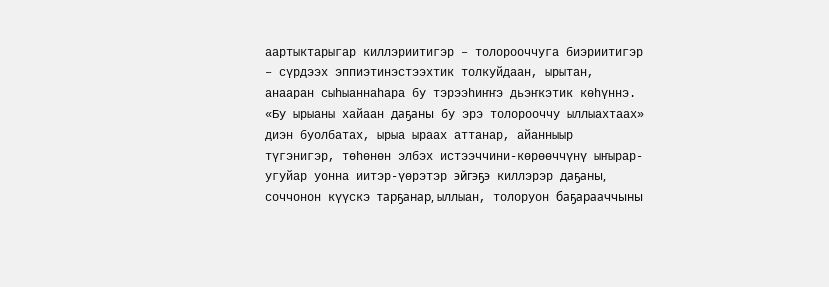аартыктарыгар киллэриитигэр – толорооччуга биэриитигэр – сүрдээх эппиэтинэстээхтик толкуйдаан, ырытан, анааран сыһыаннаһара бу тэрээһиҥҥэ дьэҥкэтик көһүннэ. «Бу ырыаны хайаан даҕаны бу эрэ толорооччу ыллыахтаах» диэн буолбатах, ырыа ыраах аттанар, айанныыр түгэнигэр, төһөнөн элбэх истээччини-көрөөччүнү ыҥырар-угуйар уонна иитэр-үөрэтэр эйгэҕэ киллэрэр даҕаны, соччонон күүскэ тарҕанар, ыллыан, толоруон баҕарааччыны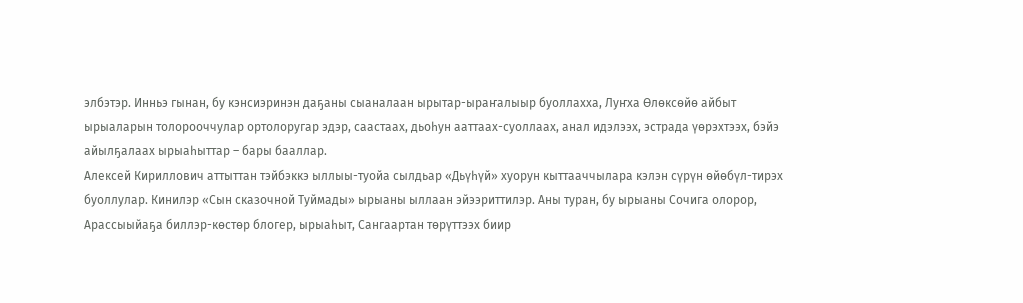элбэтэр. Инньэ гынан, бу кэнсиэринэн даҕаны сыаналаан ырытар-ыраҥалыыр буоллахха, Луҥха Өлөксөйө айбыт ырыаларын толорооччулар ортолоругар эдэр, саастаах, дьоһун ааттаах-суоллаах, анал идэлээх, эстрада үөрэхтээх, бэйэ айылҕалаах ырыаһыттар – бары бааллар.
Алексей Кириллович аттыттан тэйбэккэ ыллыы-туойа сылдьар «Дьүһүй» хуорун кыттааччылара кэлэн сүрүн өйөбүл-тирэх буоллулар. Кинилэр «Сын сказочной Туймады» ырыаны ыллаан эйээриттилэр. Аны туран, бу ырыаны Сочига олорор, Арассыыйаҕа биллэр-көстөр блогер, ырыаһыт, Сангаартан төрүттээх биир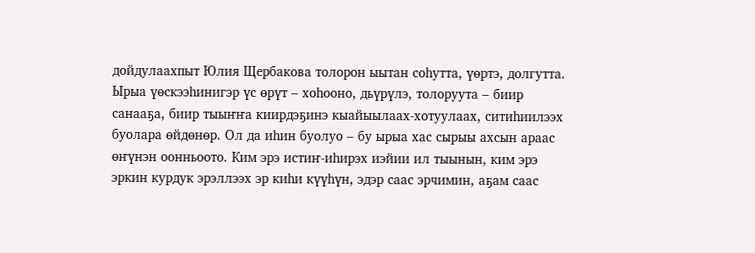дойдулаахпыт Юлия Щербакова толорон ыытан соһутта, үөртэ, долгутта. Ырыа үөскээһинигэр үс өрүт – хоһооно, дьүрүлэ, толоруута – биир санааҕа, биир тыыҥҥа киирдэҕинэ кыайыылаах-хотуулаах, ситиһиилээх буолара өйдөнөр. Ол да иһин буолуо – бу ырыа хас сырыы ахсын араас өҥүнэн оонньоото. Ким эрэ истиҥ-иһирэх иэйии ил тыынын, ким эрэ эркин курдук эрэллээх эр киһи күүһүн, эдэр саас эрчимин, аҕам саас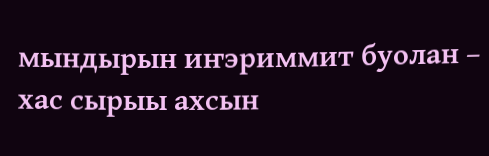мындырын иҥэриммит буолан – хас сырыы ахсын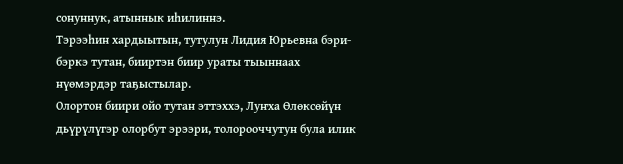сонуннук, атыннык иһилиннэ.
Тэрээһин хардыытын, тутулун Лидия Юрьевна бэри-бэркэ тутан, бииртэн биир ураты тыыннаах нүөмэрдэр таҕыстылар.
Олортон биири ойо тутан эттэххэ, Луҥха Өлөксөйүн дьүрүлүгэр олорбут эрээри, толорооччутун була илик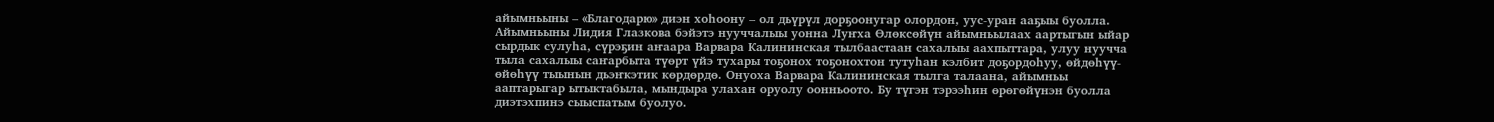айымньыны – «Благодарю» диэн хоһоону – ол дьүрүл дорҕоонугар олордон, уус-уран ааҕыы буолла. Айымньыны Лидия Глазкова бэйэтэ нууччалыы уонна Луҥха Өлөксөйүн айымньылаах аартыгын ыйар сырдык сулуһа, сүрэҕин аҥаара Варвара Калининская тылбаастаан сахалыы аахпыттара, улуу нуучча тыла сахалыы саҥарбыта түөрт үйэ тухары тоҕонох тоҕонохтон тутуһан кэлбит доҕордоһуу, өйдөһүү-өйөһүү тыынын дьэҥкэтик көрдөрдө. Онуоха Варвара Калининская тылга талаана, айымньы ааптарыгар ытыктабыла, мындыра улахан оруолу оонньоото. Бу түгэн тэрээһин өрөгөйүнэн буолла диэтэхпинэ сыыспатым буолуо.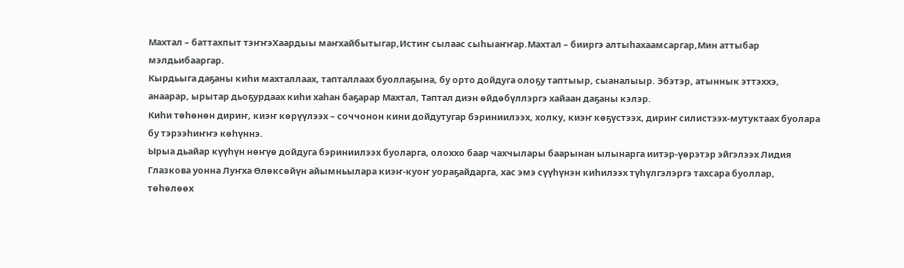Махтал – баттахпыт тэҥҥэХаардыы маҥхайбытыгар,Истиҥ сылаас сыһыаҥҥар.Махтал – бииргэ алтыһахаамсаргар,Мин аттыбар мэлдьибааргар.
Кырдьыга даҕаны киһи махталлаах, тапталлаах буоллаҕына, бу орто дойдуга олоҕу таптыыр, сыаналыыр. Эбэтэр, атыннык эттэххэ, анаарар, ырытар дьоҕурдаах киһи хаһан баҕарар Махтал, Таптал диэн өйдөбүллэргэ хайаан даҕаны кэлэр.
Киһи төһөнөн дириҥ, киэҥ көрүүлээх – соччонон кини дойдутугар бэриниилээх, холку, киэҥ көҕүстээх, дириҥ силистээх-мутуктаах буолара бу тэрээһиҥҥэ көһүннэ.
Ырыа дьайар күүһүн нөҥүө дойдуга бэриниилээх буоларга, олоххо баар чахчылары баарынан ылынарга иитэр-үөрэтэр эйгэлээх Лидия Глазкова уонна Луҥха Өлөксөйүн айымньылара киэҥ-куоҥ уораҕайдарга, хас эмэ сүүһүнэн киһилээх түһүлгэлэргэ тахсара буоллар, төһөлөөх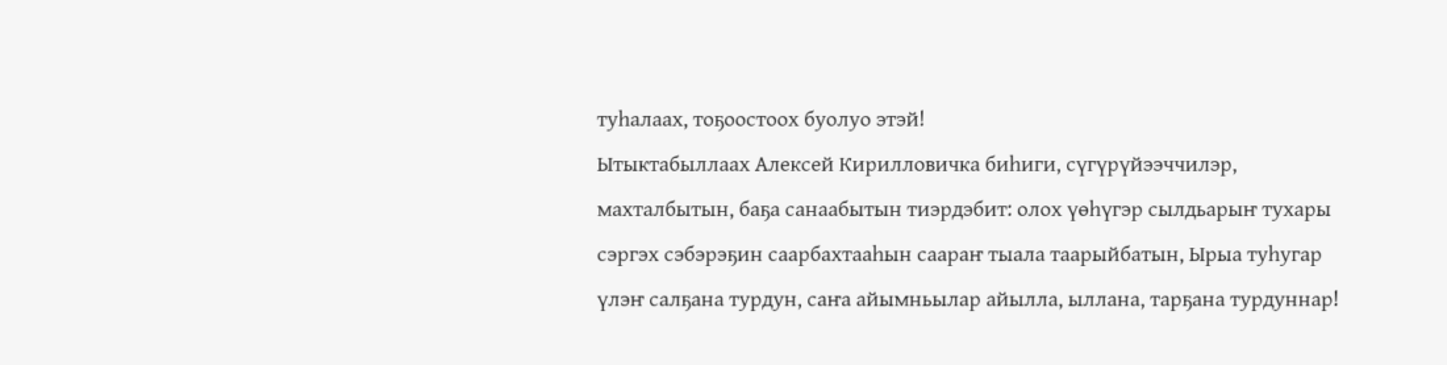туһалаах, тоҕоостоох буолуо этэй!
Ытыктабыллаах Алексей Кирилловичка биһиги, сүгүрүйээччилэр, махталбытын, баҕа санаабытын тиэрдэбит: олох үөһүгэр сылдьарыҥ тухары сэргэх сэбэрэҕин саарбахтааһын саараҥ тыала таарыйбатын, Ырыа туһугар үлэҥ салҕана турдун, саҥа айымньылар айылла, ыллана, тарҕана турдуннар!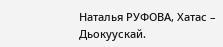Наталья РУФОВА, Хатас – Дьокуускай.